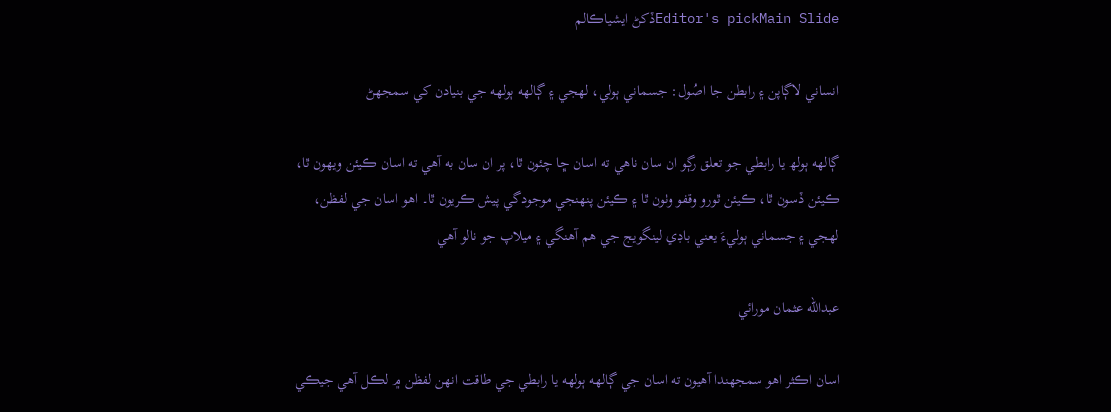Editor's pickMain Slideڏکڻ ايشياڪالم

انساني لاڳاپن ۽ رابطن جا اصُول: جسماني ٻولي، لهجي ۽ ڳالهه ٻولهه جي بنيادن کي سمجهڻ

ڳالهه ٻولھ يا رابطي جو تعلق رڳو ان سان ناهي ته اسان ڇا چئون ٿا، پر ان سان به آهي ته اسان ڪيئن ويهون ٿا، ڪيئن ڏسون ٿا، ڪيئن ٿورو وقفو وٺون ٿا ۽ ڪيئن پنهنجي موجودگي پيش ڪريون ٿا۔ اهو اسان جي لفظن، لهجي ۽ جسماني ٻوليءَ يعني باڊي لينگويج جي هم آهنگي ۽ ميلاپ جو نالو آهي

عبدالله عثمان مورائي

اسان اڪثر اهو سمجهندا آهيون ته اسان جي ڳالهه ٻولهه يا رابطي جي طاقت انهن لفظن ۾ لڪل آهي جيڪي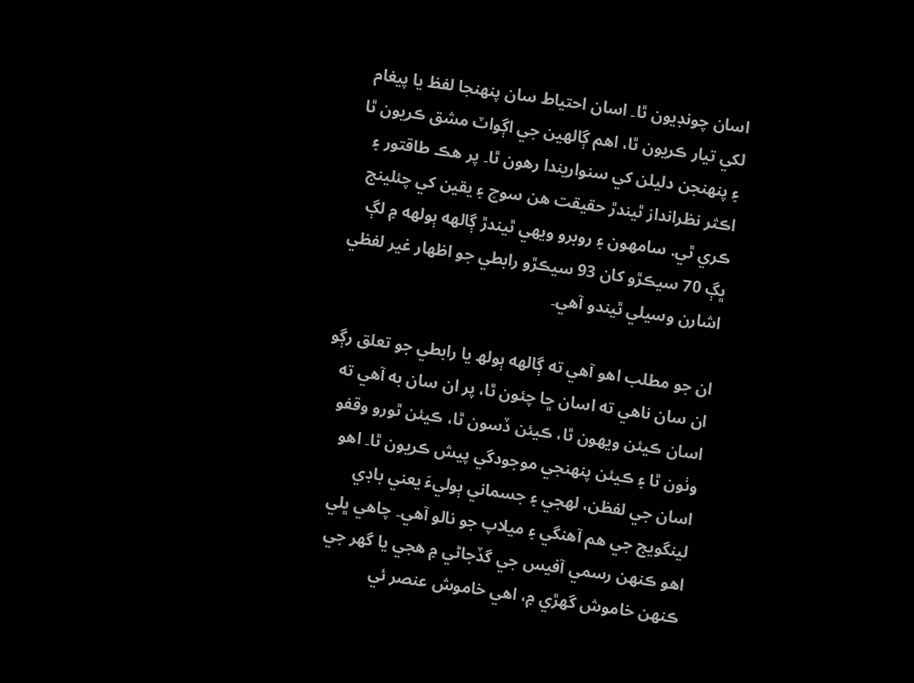اسان چونڊيون ٿا۔ اسان احتياط سان پنهنجا لفظ يا پيغام لکي تيار ڪريون ٿا، اهم ڳالهين جي اڳواٽ مشق ڪريون ٿا ۽ پنهنجن دليلن کي سنواريندا رهون ٿا۔ پر هڪ طاقتور ۽ اڪثر نظرانداز ٿيندڙ حقيقت هن سوچ ۽ يقين کي چئلينج ڪري ٿي. سامهون ۽ روبرو ويهي ٿيندڙ ڳالهه ٻولهه ۾ لڳ ڀڳ 70 سيڪڙو کان 93 سيڪڙو رابطي جو اظهار غير لفظي اشارن وسيلي ٿيندو آهي۔

ان جو مطلب اهو آهي ته ڳالهه ٻولھ يا رابطي جو تعلق رڳو ان سان ناهي ته اسان ڇا چئون ٿا، پر ان سان به آهي ته اسان ڪيئن ويهون ٿا، ڪيئن ڏسون ٿا، ڪيئن ٿورو وقفو وٺون ٿا ۽ ڪيئن پنهنجي موجودگي پيش ڪريون ٿا۔ اهو اسان جي لفظن، لهجي ۽ جسماني ٻوليءَ يعني باڊي لينگويج جي هم آهنگي ۽ ميلاپ جو نالو آهي۔ چاهي ڀلي اهو ڪنهن رسمي آفيس جي گڏجاڻي ۾ هجي يا گهر جي ڪنهن خاموش گهڙي ۾، اهي خاموش عنصر ئي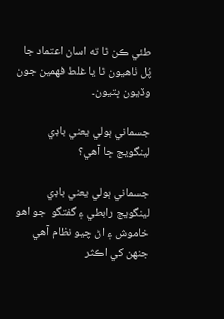طئي ڪن ٿا ته اسان اعتماد جا پُل ٺاهيون ٿا يا غلط فهمين جون وڏيون ڀتيون۔

جسماني ٻولي يعني باڊي لينگويج ڇا آهي؟

جسماني ٻولي يعني باڊي لينگويج رابطي ۽ گفتگو  جو اهو خاموش ۽ اڻ چيو نظام آهي جنهن کي اڪثر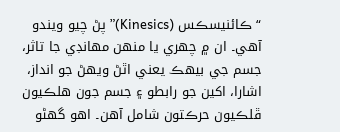“ڪائنيسڪس (Kinesics)” پڻ چيو ويندو آهي۔ ان ۾ چهري يا منهن مهانڊي جا تاثر، جسم جي بيهڪ يعني اٿڻ ويهڻ جو انداز، اشارا، اکين جو رابطو ۽ جسم جون هلڪيون ڦلڪيون حرڪتون شامل آهن۔ اهو گهڻو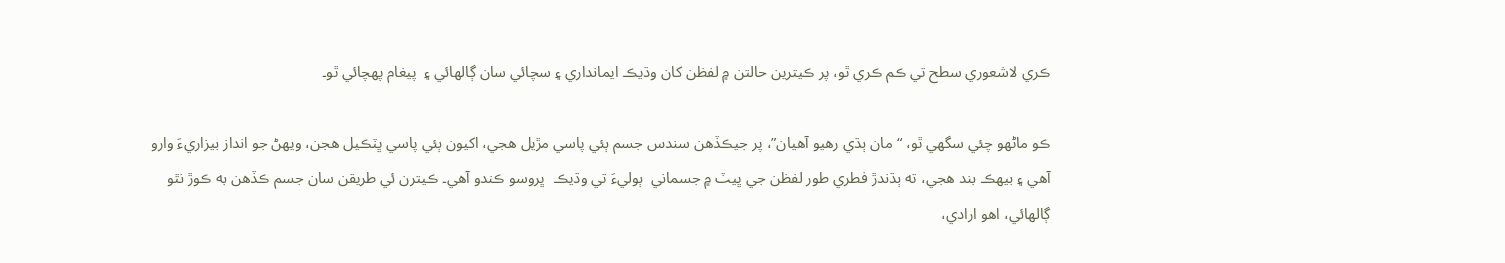ڪري لاشعوري سطح تي ڪم ڪري ٿو، پر ڪيترين حالتن ۾ لفظن کان وڌيڪ ايمانداري ۽ سچائي سان ڳالهائي ۽  پيغام پهچائي ٿو۔

ڪو ماڻهو چئي سگهي ٿو، “مان ٻڌي رهيو آهيان”، پر جيڪڏهن سندس جسم ٻئي پاسي مڙيل هجي، اکيون ٻئي پاسي ڀٽڪيل هجن، ويهڻ جو انداز بيزاريءَ وارو آهي ۽ بيهڪ بند هجي، ته ٻڌندڙ فطري طور لفظن جي ڀيٽ ۾ جسماني  ٻوليءَ تي وڌيڪ  ڀروسو ڪندو آهي۔ ڪيترن ئي طريقن سان جسم ڪڏهن به ڪوڙ نٿو ڳالهائي، اهو ارادي،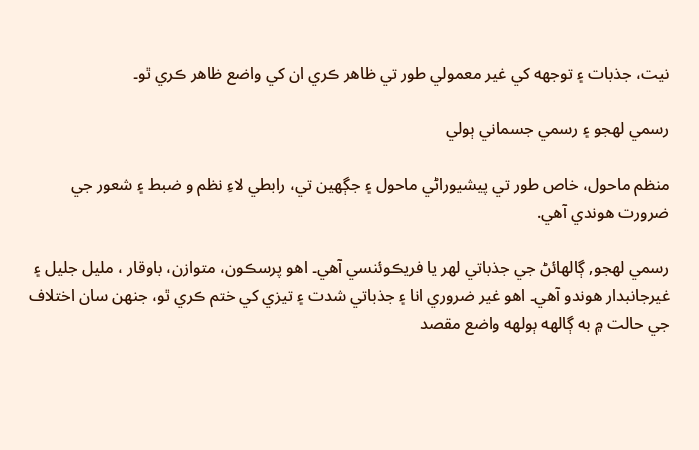نيت، جذبات ۽ توجهه کي غير معمولي طور تي ظاهر ڪري ان کي واضع ظاهر ڪري ٿو۔

رسمي لهجو ۽ رسمي جسماني ٻولي

منظم ماحول، خاص طور تي پيشيوراڻي ماحول ۽ جڳهين تي، رابطي لاءِ نظم و ضبط ۽ شعور جي ضرورت هوندي آهي.

رسمي لهجو, ڳالهائڻ جي جذباتي لهر يا فريڪوئنسي آهي۔ اهو پرسڪون، متوازن، باوقار ، مليل جليل ۽ غيرجانبدار هوندو آهي۔ اهو غير ضروري انا ۽ جذباتي شدت ۽ تيزي کي ختم ڪري ٿو، جنهن سان اختلاف جي حالت ۾ به ڳالهه ٻولهه واضع مقصد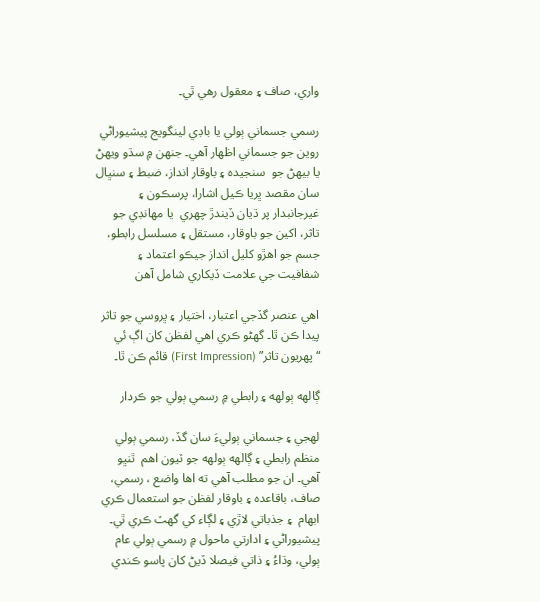واري، صاف ۽ معقول رهي ٿي۔

رسمي جسماني ٻولي يا باڊي لينگويج پيشيوراڻي روين جو جسماني اظهار آهي۔ جنهن ۾ سڌو ويهڻ يا بيهڻ جو  سنجيده ۽ باوقار انداز، ضبط ۽ سنڀال سان مقصد ڀريا ڪيل اشارا، پرسڪون ۽ غيرجانبدار پر ڌيان ڏيندڙ چهري  يا مهانڊي جو تاثر، اکين جو باوقار، مستقل ۽ مسلسل رابطو، جسم جو اهڙو کليل انداز جيڪو اعتماد ۽ شفافيت جي علامت ڏيکاري شامل آهن

اهي عنصر گڏجي اعتبار، اختيار ۽ ڀروسي جو تاثر پيدا ڪن ٿا۔ گهڻو ڪري اهي لفظن کان اڳ ئي “پهريون تاثر” (First Impression) قائم ڪن ٿا۔

ڳالهه ٻولهه ۽ رابطي ۾ رسمي ٻولي جو ڪردار

لهجي ۽ جسماني ٻوليءَ سان گڏ، رسمي ٻولي منظم رابطي ۽ ڳالهه ٻولهه جو ٽيون اهم  ٿنڀو آهي۔ ان جو مطلب آهي ته اها واضع ، رسمي، صاف، باقاعده ۽ باوقار لفظن جو استعمال ڪري ابهام  ۽ جذباتي لاڙي ۽ لڳاء کي گهٽ ڪري ٿي۔ پيشيوراڻي ۽ ادارتي ماحول ۾ رسمي ٻولي عام ٻولي، وڌاءُ ۽ ذاتي فيصلا ڏيڻ کان پاسو ڪندي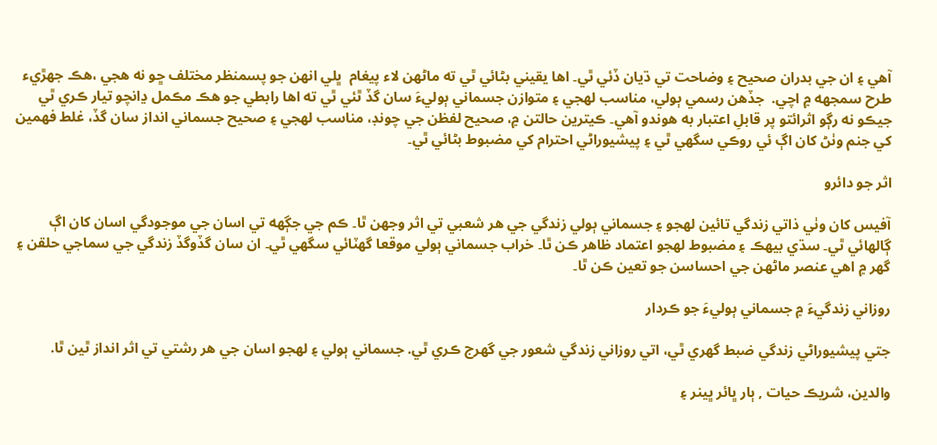آهي ۽ ان جي بدران صحيح ۽ وضاحت تي ڌيان ڏئي ٿي۔ اها يقيني بڻائي ٿي ته ماڻهن لاء پيغام  ڀلي انهن جو پسمنظر مختلف ڇو نه هجي ،هڪ جهڙيء طرح سمجهه ۾ اچي.  جڏهن رسمي ٻولي، مناسب لهجي ۽ متوازن جسماني ٻوليءَ سان گڏ ٿئي ٿي ته اها رابطي جو هڪ مڪمل ڍانچو تيار ڪري ٿي  جيڪو نه رڳو اثرائتو پر قابلِ اعتبار به هوندو آهي۔ ڪيترين حالتن ۾، صحيح لفظن جي چونڊ، مناسب لهجي ۽ صحيح جسماني انداز سان گڏ، غلط فهمين کي جنم وٺڻ کان اڳ ئي روڪي سگهي ٿي ۽ پيشيوراڻي احترام کي مضبوط بڻائي ٿي۔

اثر جو دائرو

آفيس کان وٺي ذاتي زندگي تائين لهجو ۽ جسماني ٻولي زندگي جي هر شعبي تي اثر وجهن ٿا۔ ڪم جي جڳهه تي اسان جي موجودگي اسان کان اڳ ڳالهائي ٿي۔ سڌي بيهڪ ۽ مضبوط لهجو اعتماد ظاهر ڪن ٿا۔ خراب جسماني ٻولي موقعا گهٽائي سگهي ٿي۔ ان سان گڏوگڏ زندگي جي سماجي حلقن ۽ گهر ۾ اهي عنصر ماڻهن جي احساسن جو تعين ڪن ٿا۔

روزاني زندگيءَ ۾ جسماني ٻوليءَ جو ڪردار

جتي پيشيوراڻي زندگي ضبط گهري ٿي، اتي روزاني زندگي شعور جي گهرج ڪري ٿي. جسماني ٻولي ۽ لهجو اسان جي هر رشتي تي اثر انداز ٿين ٿا.

والدين، شريڪ حيات , ٻار ڀائر ڀينر ۽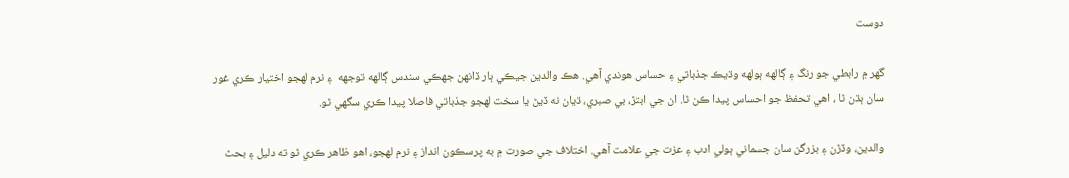دوست

گهر ۾ رابطي جو رنگ ۽ ڳالهه ٻولهه وڌيڪ جذباتي ۽ حساس هوندي آهي. هڪ والدين جيڪي ٻار ڏانهن جهڪي سندس ڳالهه توجهه  ۽ نرم لهجو اختيار ڪري غور سان ٻڌن ٿا ، اهي تحفظ جو احساس پيدا ڪن ٿا. ان جي ابتڙ، بي صبري، ڌيان نه ڏيڻ يا سخت لهجو جذباتي فاصلا پيدا ڪري سگهي ٿو.

والدين، وڏڙن ۽ بزرگن سان جسماني ٻولي ادب ۽ عزت جي علامت آهي. اختلاف جي صورت ۾ به پرسڪون انداز ۽ نرم لهجو، اهو ظاهر ڪري ٿو ته دليل ۽ بحٿ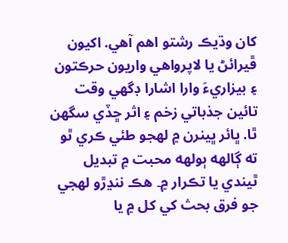کان وڌيڪ رشتو اهم آهي. اکيون ڦيرائڻ يا لاپرواهي واريون حرڪتون ۽ بيزاريءَ وارا اشارا ڊگهي وقت تائين جذباتي زخم ۽ اثر ڇڏي سگهن ٿا. ڀائر ڀينرن ۾ لهجو طئي ڪري ٿو ته ڳالهه ٻولهه محبت ۾ تبديل ٿيندي يا تڪرار ۾۔ هڪ ننڍڙو لهجي جو فرق بحث کي کل ۾ يا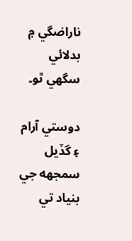ناراضگي ۾ بدلائي سگهي ٿو۔

دوستي آرام ۽ گڏيل سمجهه جي بنياد تي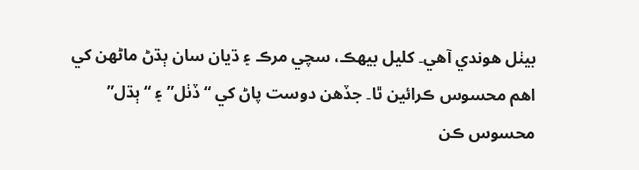بيٺل هوندي آهي۔ کليل بيهڪ، سچي مرڪ ۽ ڌيان سان ٻڌڻ ماڻهن کي اهم محسوس ڪرائين ٿا۔ جڏهن دوست پاڻ کي “ڏٺل” ۽ “ٻڌل” محسوس ڪن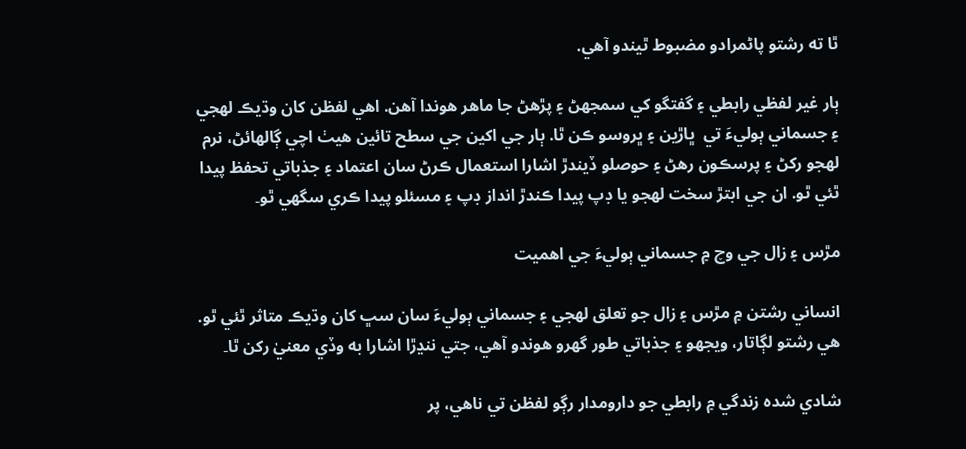ٿا ته رشتو پاڻمرادو مضبوط ٿيندو آهي.

ٻار غير لفظي رابطي ۽ گفتگو کي سمجهڻ ۽ پڙهڻ جا ماهر هوندا آهن. اهي لفظن کان وڌيڪ لهجي ۽ جسماني ٻوليءَ تي  ڀاڙين ۽ ڀروسو ڪن ٿا. ٻار جي اکين جي سطح تائين هيٺ اچي ڳالهائڻ، نرم لهجو رکڻ ۽ پرسڪون رهڻ ۽ حوصلو ڏيندڙ اشارا استعمال ڪرڻ سان اعتماد ۽ جذباتي تحفظ پيدا ٿئي ٿو. ان جي ابتڙ سخت لهجو يا ڊپ پيدا ڪندڙ انداز ڊپ ۽ مسئلو پيدا ڪري سگهي ٿو۔

مڙس ۽ زال جي وچ ۾ جسماني ٻوليءَ جي اهميت

انساني رشتن ۾ مڙس ۽ زال جو تعلق لهجي ۽ جسماني ٻوليءَ سان سڀ کان وڌيڪ متاثر ٿئي ٿو. هي رشتو لڳاتار، ويجهو ۽ جذباتي طور گهرو هوندو آهي، جتي ننڍڙا اشارا به وڏي معنيٰ رکن ٿا۔

شادي شده زندگي ۾ رابطي جو دارومدار رڳو لفظن تي ناهي، پر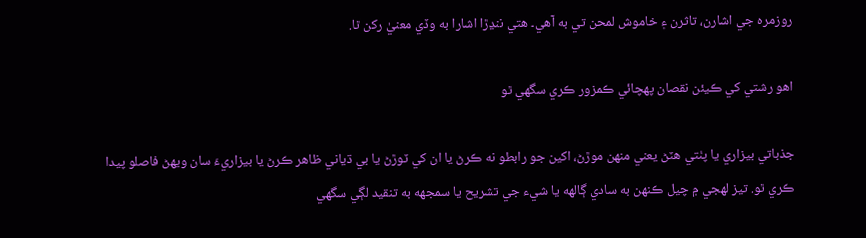روزمره جي اشارن، تاثرن ۽ خاموش لمحن تي به آهي۔ هتي ننڍڙا اشارا به وڏي معنيٰ رکن ٿا.

اهو رشتي کي ڪيئن نقصان پهچائي ڪمزور ڪري سگهي ٿو

جذباتي بيزاري يا پٺتي هٽڻ يعني منهن موڙڻ، اکين جو رابطو نه ڪرڻ يا ان کي ٽوڙڻ يا بي ڌياني ظاهر ڪرڻ يا بيزاريءَ سان ويهڻ فاصلو پيدا ڪري ٿو. تيز لهجي ۾ چيل ڪنهن به سادي ڳالهه يا شيء جي تشريح يا سمجهه به تنقيد لڳي سگهي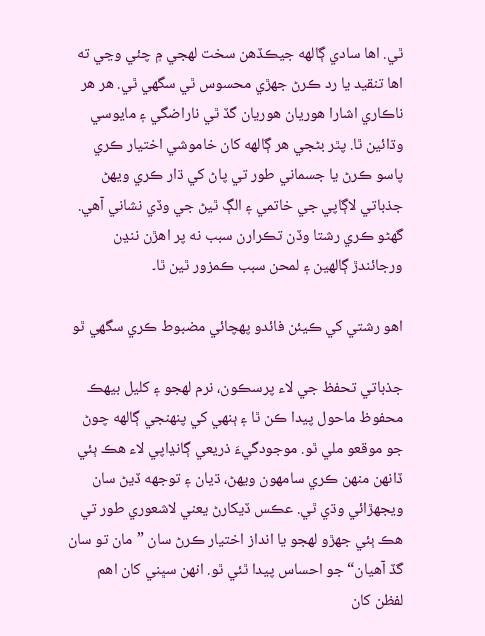ٿي. اها سادي ڳالهه جيڪڏهن سخت لهجي ۾ چئي وڃي ته اها تنقيد يا رد ڪرڻ جهڙي محسوس ٿي سگهي ٿي. هر هر ناڪاري اشارا هوريان هوريان گڏ ٿي ناراضگي ۽ مايوسي وڌائين ٿا. پٿر بڻجي هر ڳالهه کان خاموشي اختيار ڪري پاسو ڪرڻ يا جسماني طور تي پاڻ کي ڌار ڪري ويهڻ  جذباتي لاڳاپي جي خاتمي ۽ الڳ ٿيڻ جي وڏي نشاني آهي. گهڻو ڪري رشتا وڏن تڪرارن سبب نه پر اهڙن ننڍن ورجائندڙ ڳالهين ۽ لمحن سبب ڪمزور ٿين ٿا۔

اهو رشتي کي ڪيئن فائدو پهچائي مضبوط ڪري سگهي ٿو

جذباتي تحفظ جي لاء پرسڪون، نرم لهجو ۽ کليل بيهڪ محفوظ ماحول پيدا ڪن ٿا ۽ ٻنهي کي پنهنجي ڳالهه چوڻ جو موقعو ملي ٿو. موجودگيءَ ذريعي ڳانڍاپي لاء هڪ ٻئي ڏانهن منهن ڪري سامهون ويهڻ، ڌيان ۽ توجهه ڏيڻ سان ويجهڙائي وڌي ٿي. عڪس ڏيکارڻ يعني لاشعوري طور تي هڪ ٻئي جهڙو لهجو يا انداز اختيار ڪرڻ سان ”مان تو سان گڏ آهيان“ جو احساس پيدا ٿئي ٿو. انهن سڀني کان اهم لفظن کان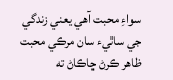سواءِ محبت آهي يعني زندگي جي ساٿيء سان مرڪي محبت ظاهر ڪرڻ ڇاڪاڻ ته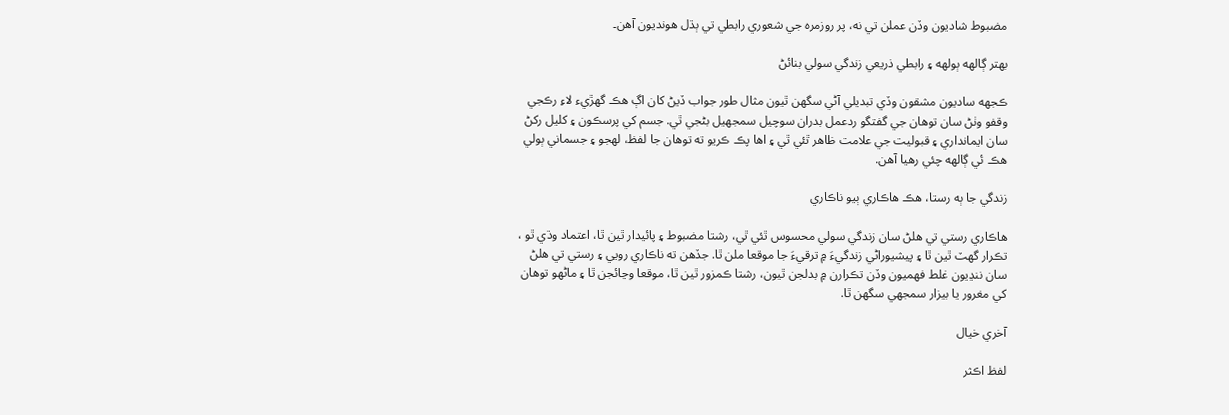مضبوط شاديون وڏن عملن تي نه، پر روزمره جي شعوري رابطي تي ٻڌل هونديون آهن۔

بهتر ڳالهه ٻولهه ۽ رابطي ذريعي زندگي سولي بنائڻ

ڪجهه ساديون مشقون وڏي تبديلي آڻي سگهن ٿيون مثال طور جواب ڏيڻ کان اڳ هڪ گهڙيء لاءِ رڪجي وقفو وٺڻ سان توهان جي گفتگو ردعمل بدران سوچيل سمجهيل بڻجي ٿي. جسم کي پرسڪون ۽ کليل رکڻ سان ايمانداري ۽ قبوليت جي علامت ظاهر ٿئي ٿي ۽ اها پڪ ڪريو ته توهان جا لفظ، لهجو ۽ جسماني ٻولي هڪ ئي ڳالهه چئي رهيا آهن.

زندگي جا ٻه رستا، هڪ هاڪاري ٻيو ناڪاري

هاڪاري رستي تي هلڻ سان زندگي سولي محسوس ٿئي ٿي، رشتا مضبوط ۽ پائيدار ٿين ٿا، اعتماد وڌي ٿو ، تڪرار گهٽ ٿين ٿا ۽ پيشيوراڻي زندگيءَ ۾ ترقيءَ جا موقعا ملن ٿا. جڏهن ته ناڪاري رويي ۽ رستي تي هلڻ سان ننڍيون غلط فهميون وڏن تڪرارن ۾ بدلجن ٿيون، رشتا ڪمزور ٿين ٿا، موقعا وڃائجن ٿا ۽ ماڻهو توهان کي مغرور يا بيزار سمجهي سگهن ٿا.

آخري خيال

لفظ اڪثر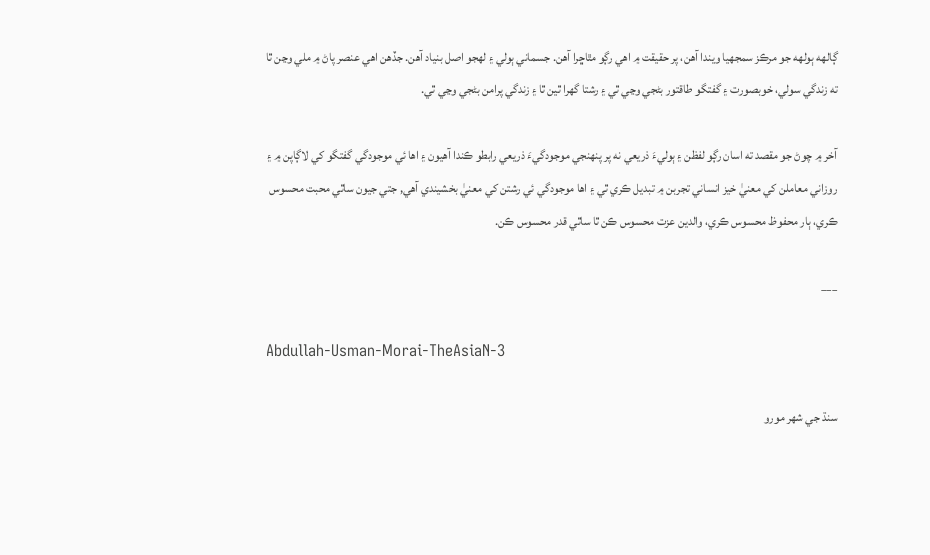ڳالهه ٻولهه جو مرڪز سمجهيا ويندا آهن، پر حقيقت ۾ اهي رڳو مٿاڇرا آهن. جسماني ٻولي ۽ لهجو اصل بنياد آهن. جڏهن اهي عنصر پاڻ ۾ ملي وڃن ٿا ته زندگي سولي، خوبصورت ۽ گفتگو طاقتور بڻجي وڃي ٿي ۽ رشتا گهرا ٿين ٿا ۽ زندگي پرامن بڻجي وڃي ٿي.

آخر ۾ چوڻ جو مقصد ته اسان رڳو لفظن ۽ ٻوليءَ ذريعي نه پر پنهنجي موجودگيءَ ذريعي رابطو ڪندا آهيون ۽ اها ئي موجودگي گفتگو کي لاڳاپن ۾ ۽ روزاني معاملن کي معنيٰ خيز انساني تجربن ۾ تبديل ڪري ٿي ۽ اها موجودگي ئي رشتن کي معنيٰ بخشيندي آهي, جتي جيون ساٿي محبت محسوس ڪري، ٻار محفوظ محسوس ڪري، والدين عزت محسوس ڪن ٿا ساٿي قدر محسوس ڪن.

___

Abdullah-Usman-Morai-TheAsiaN-3

سنڌ جي شھر مورو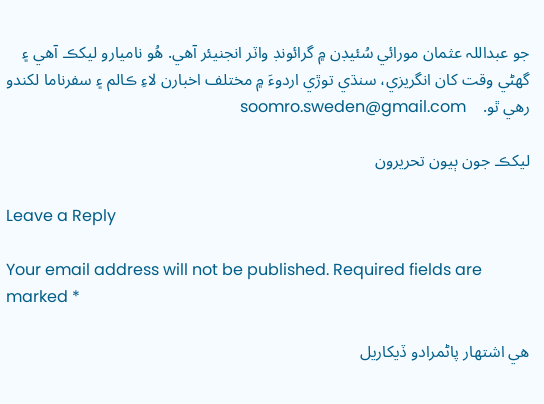جو عبداللہ عثمان مورائي سُئيڊن ۾ گرائونڊ واٽر انجنيئر آھي. ھُو ناميارو ليکڪ آھي ۽ گھڻي وقت کان انگريزي، سنڌي توڙي اردوءَ ۾ مختلف اخبارن لاءِ ڪالم ۽ سفرناما لکندو رھي ٿو.    soomro.sweden@gmail.com

ليکڪ جون ٻيون تحريرون

Leave a Reply

Your email address will not be published. Required fields are marked *

هي اشتهار پاڻمرادو ڏيکاريل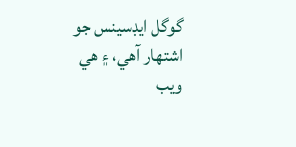گوگل ايڊسينس جو اشتهار آهي، ۽ هي ويب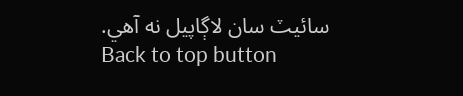سائيٽ سان لاڳاپيل نه آهي.
Back to top button